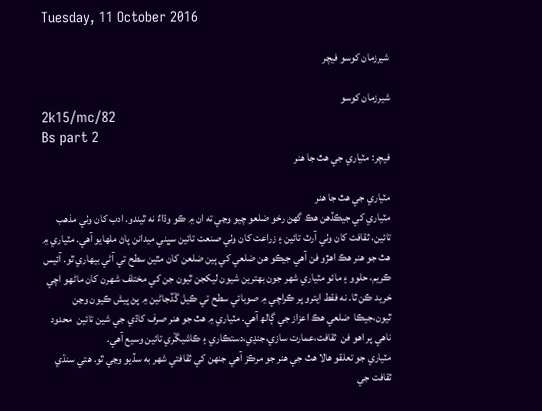Tuesday, 11 October 2016

شيرزمان کوسو فيچر

شيرزمان کوسو
2k15/mc/82
Bs part 2
فيچر: مٽياري جي هٿ جا هنر

مٽياري جي هٿ جا هنر
مٽياري کي جيڪڏهن هڪ گھڻ رخو ضلعو چيو وڃي ته ان ۾ ڪو وڌاءٌ نه ٿيندو. ادب کان وٺي مذهب تائين، ثقافت کان وٺي آرٽ تائين ۽ زراعت کان وٺي صنعت تائين سڀني ميدانن پاڻ ملهايو آهي. مٽياري ۾ هٿ جو هنر هڪ اهڙو فن آهي جيڪو هن ضلعي کي ٻين ضلعن کان مٿين سطح تي آڻي بيهاري ٿو. آئيس ڪريم، حلوو ۽ مائو مٽياري شهر جون بهترين شيون ليکجن ٿيون جن کي مختلف شهرن کان ماڻهو اچي خريد ڪن ٿا. نه فقط ايترو پر ڪراچي ۾ صوبائي سطح تي ڪيل ڱڏجاڻين ۾ پڻ پيش ڪيون وڃن ٿيون،جيڪا  ضلعي هڪ اعزاز جي ڳالھ آهي. مٽياري ۾ هٿ جو هنر صرف کاڌي جي شين تائين  محدود ناهي پر اهو فن  ثقافت،عمارت سازي،جنڍي،دستڪاري ۽ ڪاشيڱري تائين وسيع آهي.
مٽياري جو تعلقو هالا هٿ جي هنر جو مرڪز آهي جنهن کي ثقافتي شهر به سڏيو وڃي ٿو. هتي سنڌي ثقافت جي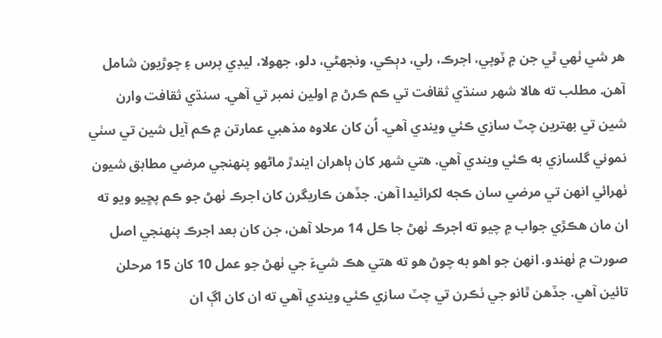هر شي ٺهي ٿي جن ۾ ٽوپي، اجرڪ، رلي، دٻڪي، ونجھڻي، دلو، جھولا، ليڊي پرس ۽ چوڙيون شامل آهن. مطلب ته هالا شهر سنڌي ثقافت تي ڪم ڪرڻ ۾ اولين نمبر تي آهي. سنڌي ثقافت وارن شين تي بهترين چٽ سازي ڪئي ويندي آهي. اُن کان علاوه مذهبي عمارتن ۾ ڪم آيل شين تي سٺي نموني گلسازي به ڪئي ويندي آهي. هتي شهر کان ٻاهران ايندڙ ماڻهو پنهنجي مرضي مطابق شيون ٺهرائي انهن تي مرضي سان ڪجه لکرائيدا آهن. جڏهن ڪاريگرن کان اجرڪ ٺهڻ جو ڪم پڇيو ويو ته ان مان هڪڙي جواب ۾ چيو ته اجرڪ ٺهڻ جا ڪل 14 مرحلا آهن، جن کان بعد اجرڪ پنهنجي اصل صورت ۾ ٺهندو. انهن جو اهو به چوڻ هو ته هتي هڪ شيءَ جي ٺهڻ جو عمل 10 کان 15 مرحلن تائين آهي. جڏهن ٿانو جي ٺڪرن تي چٽ سازي ڪئي ويندي آهي ته ان کان اڳ ان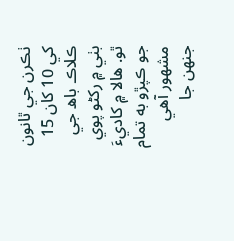ٺڪرن جي ٿانون کي 10 کان 15 ڪلاڪ باھ جي بٺي ۾ رکڻو پوي ٿو. هالا ۾ کاديءَ جو ڪپڙو به تمام مشهور آهي جنهن جا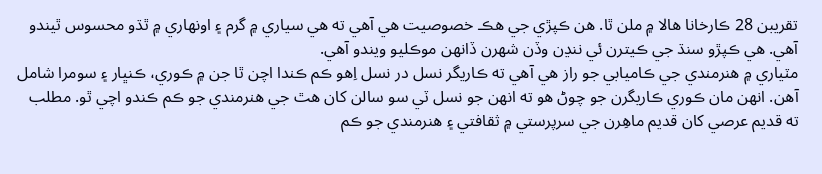تقريبن 28 ڪارخانا هالا ۾ ملن ٿا. هن ڪپڙي جي هڪ خصوصيت هي آهي ته هي سياري ۾ گرم ۽ اونهاري ۾ ٿڌو محسوس ٿيندو آهي. هي ڪپڙو سنڌ جي ڪيترن ئي ننڍن وڏن شهرن ڏانھن موڪليو ويندو آهي.
مٽياري ۾ هنرمندي جي ڪاميابي جو راز هي آهي ته ڪاريگر نسل در نسل اِهو ڪم ڪندا اچن ٿا جن ۾ ڪوري، ڪنڀار ۽ سومرا شامل آهن. انهن مان ڪوري ڪاريگرن جو چوڻ هو ته انهن جو نسل ٽي سو سالن کان هٿ جي هنرمندي جو ڪم ڪندو اچي ٿو. مطلب ته قديم عرصي کان قديم ماهِرن جي سرپرستي ۾ ثقافتي ۽ هنرمندي جو ڪم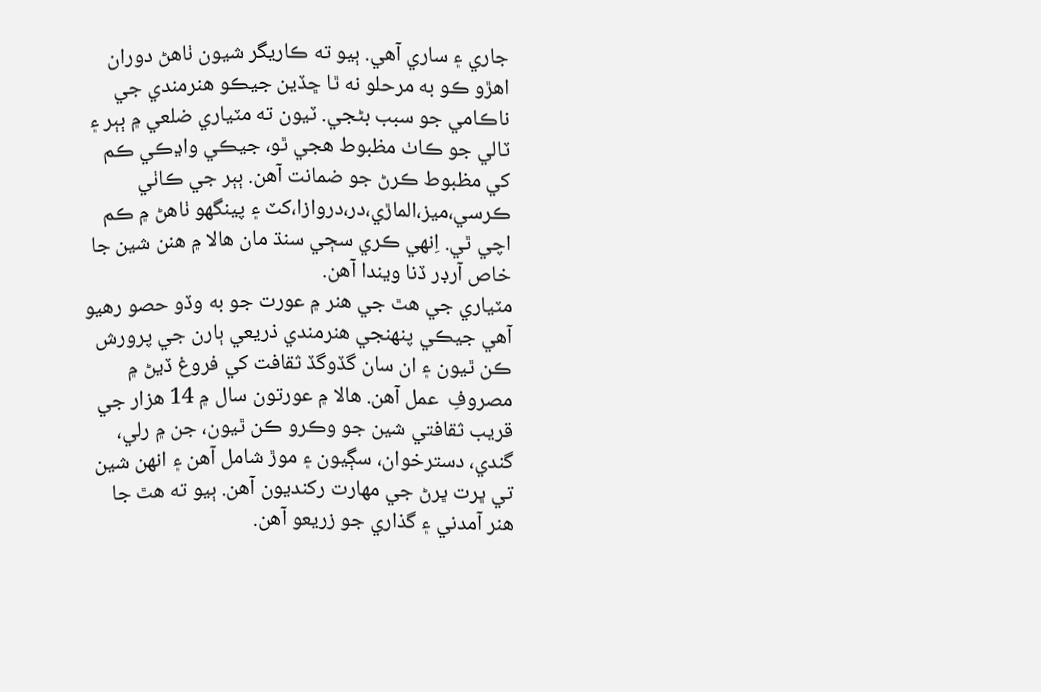جاري ۽ ساري آهي. ٻيو ته ڪاريگر شيون ٺاهڻ دوران اهڙو ڪو به مرحلو نه ٿا ڇڏين جيڪو هنرمندي جي ناڪامي جو سبب بڻجي. ٽيون ته مٽياري ضلعي ۾ ٻٻر ۽ ٽالي جو ڪاٺ مظبوط هجي ٿو، جيڪي واڍڪي ڪم کي مظبوط ڪرڻ جو ضمانت آهن. ٻٻر جي ڪاٺي ڪرسي،ميز،الماڙي،در،دروازا،کٽ ۽ پينگھو ٺاهڻ ۾ ڪم اچي ٿي. اِنهي ڪري سڄي سنڌ مان هالا ۾ هنن شين جا خاص آرڊر ڏنا ويندا آهن.
مٽياري جي هٿ جي هنر ۾ عورت جو به وڏو حصو رهيو آهي جيڪي پنهنجي هنرمندي ذريعي ٻارن جي پرورش ڪن ٿيون ۽ ان سان گڏوگڏ ثقافت کي فروغ ڏيڻ ۾ مصروفِ  عمل آهن. هالا ۾ عورتون سال ۾ 14 هزار جي قريب ثقافتي شين جو وڪرو ڪن ٿيون، جن ۾ رلي، گندي، دسترخوان، سڳيون ۽ موڙ شامل آهن ۽ انهن شين تي ڀرت ڀرڻ جي مهارت رکنديون آهن. ٻيو ته هٿ جا هنر آمدني ۽ گذاري جو زريعو آهن.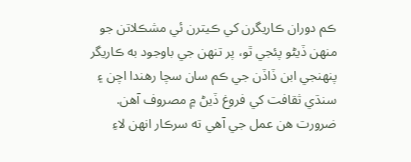ڪم دوران ڪاريگرن کي ڪيترن ئي مشڪلاتن جو منهن ڏيڻو پئجي ٿو، پر تنهن جي باوجود به ڪاريگر پنهنجي ابن ڏاڏن جي ڪم سان سچا رهندا اچن ۽ سنڌي ثقافت کي فروغ ڏيڻ ۾ مصروف آهن. ضرورت هن عمل جي آهي ته سرڪار انهن لاءِ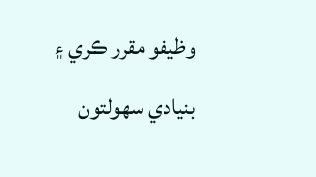وظيفو مقرر ڪري ۽ بنيادي سهولتون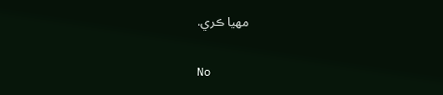مهيا ڪري.

No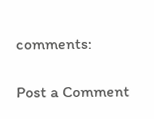comments:

Post a Comment